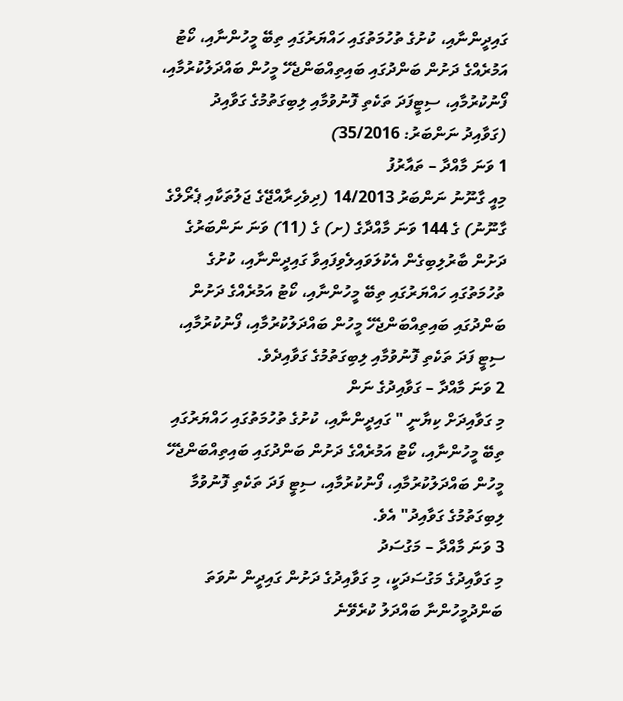ގައިދީންނާއި، ކުށުގެ ތުހުމަތުގައި ހައްޔަރުގައި ތިބޭ މީހުންނާއި، ކޯޓު އަމުރެއްގެ ދަށުން ބަންދުގައި ބައިތިއްބަންޖެހޭ މީހުން ބައްދަލުކުރުމާއި، ފޯނުކުރުމާއި، ސިޓީފަދަ ތަކެތި ފޮނުވުމާއި ލިބިގަތުމުގެ ގަވާއިދު
(ގަވާއިދު ނަންބަރު: 35/2016)
1 ވަނަ މާއްދާ – ތައާރުފު
މިއީ ގާނޫނު ނަންބަރު 14/2013 (ދިވެހިރާއްޖޭގެ ޖަލުތަކާއި ޕެރޯލްގެ ގާނޫނު) ގެ 144 ވަނަ މާއްދާގެ (ށ) ގެ (11) ވަނަ ނަންބަރުގެ ދަށުން ބާރުލިބިގެން އެކުލަވައިލެވިފައިވާ ގައިދީންނާއި، ކުށުގެ ތުހުމަތުގައި ހައްޔަރުގައި ތިބޭ މީހުންނާއި، ކޯޓު އަމުރެއްގެ ދަށުން ބަންދުގައި ބައިތިއްބަންޖެހޭ މީހުން ބައްދަލުކުރުމާއި، ފޯނުކުރުމާއި، ސިޓީ ފަދަ ތަކެތި ފޮނުވުމާއި ލިބިގަތުމުގެ ގަވާއިދެވެ.
2 ވަނަ މާއްދާ – ގަވާއިދުގެ ނަން
މި ގަވާއިދަށް ކިޔާނީ " ގައިދީންނާއި، ކުށުގެ ތުހުމަތުގައި ހައްޔަރުގައި ތިބޭ މީހުންނާއި، ކޯޓު އަމުރެއްގެ ދަށުން ބަންދުގައި ބައިތިއްބަންޖެހޭ މީހުން ބައްދަލުކުރުމާއި، ފޯނުކުރުމާއި، ސިޓީ ފަދަ ތަކެތި ފޮނުވުމާ ލިބިގަތުމުގެ ގަވާއިދު" އެވެ.
3 ވަނަ މާއްދާ – މަގުސަދު
މި ގަވާއިދުގެ މަގުސަދަކީ، މި ގަވާއިދުގެ ދަށުން ގައިދީން ނުވަތަ ބަންދުމީހުންނާ ބައްދަލު ކުރެވޭނެ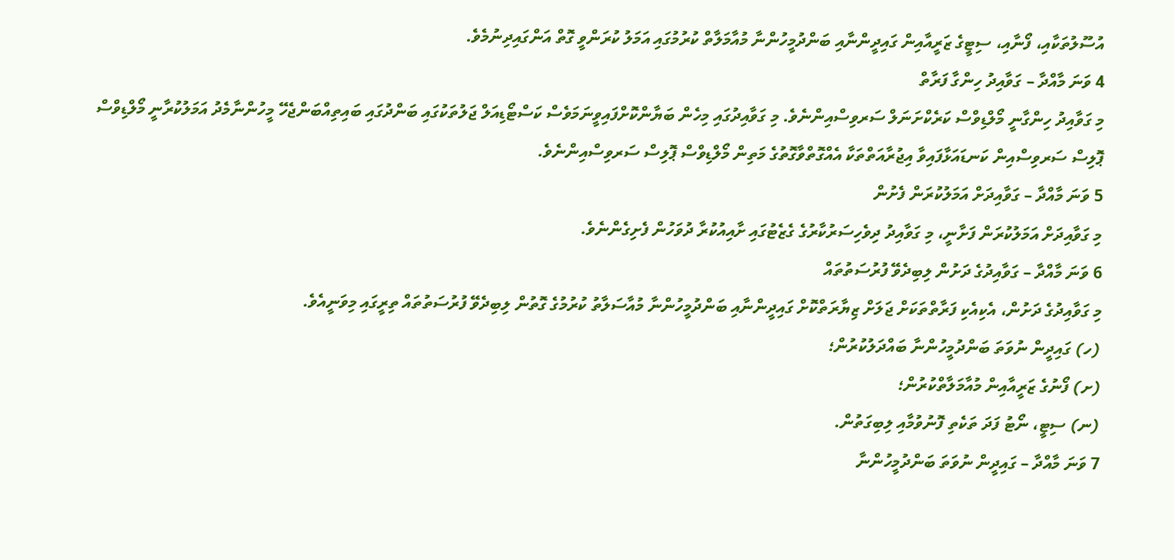އުސޫލުތަކާއި، ފޯނާއި، ސިޓީގެ ޒަރީއާއިން ގައިދީންނާއި ބަންދުމީހުންނާ މުއާމަލާތް ކުރުމުގައި އަމަލު ކުރަންވީ ގޮތް އަންގައިދިނުމެވެ.
4 ވަނަ މާއްދާ – ގަވާއިދު ހިންގާ ފަރާތް
މި ގަވާއިދު ހިންގާނީ މޯލްޑިވްސް ކަރެކްށަނަލް ސަރވިސްއިންނެވެ. މި ގަވާއިދުގައި މިހެން ބަޔާންކޮށްފައިވީނަމަވެސް ކަސްޓޯޑިއަލް ޖަލުތަކުގައި ބަންދުގައި ބައިތިއްބަންޖެހޭ މީހުންނާމެދު އަމަލުކުރާނީ މޯލްޑިވްސް ޕޮލިސް ސަރވިސްއިން ކަނޑައަޅާފައިވާ އިޖުރާއަތްތަކާ އެއްގޮތްވާގޮތުގެ މަތިން މޯލްޑިވްސް ޕޮލިސް ސަރވިސްއިންނެވެ.
5 ވަނަ މާއްދާ – ގަވާއިދަށް އަމަލުކުރަން ފެށުން
މި ގަވާއިދަށް އަމަލުކުރަން ފަށާނީ، މި ގަވާއިދު ދިވެހިސަރުކާރުގެ ގެޒެޓުގައި ށާއިއުކުރާ ދުވަހުން ފެށިގެންނެވެ.
6 ވަނަ މާއްދާ – ގަވާއިދުގެ ދަށުން ލިބިދެވޭ ފުރުސަތުތައް
މި ގަވާއިދުގެ ދަށުން، އެކިއެކި ފަރާތްތަކަށް ޖަލަށް ޒިޔާރަތްކޮށް ގައިދީންނާއި ބަންދުމީހުންނާ މުއާސަލާތު ކުރުމުގެ ގޮތުން ލިބިދެވޭ ފުރުސަތުތައް ތިރީގައި މިވަނީއެވެ.
(ހ) ގައިދީން ނުވަތަ ބަންދުމީހުންނާ ބައްދަލުކުރުން؛
(ށ) ފޯނުގެ ޒަރީއާއިން މުއާމަލާތްކުރުން؛
(ނ) ސިޓީ، ނޯޓު ފަދަ ތަކެތި ފޮނުވުމާއި ލިބިގަތުން.
7 ވަނަ މާއްދާ – ގައިދީން ނުވަތަ ބަންދުމީހުންނާ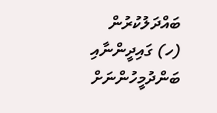ބައްދަލުކުރުން
(ހ) ގައިދީންނާއި ބަންދުމީހުންނަށް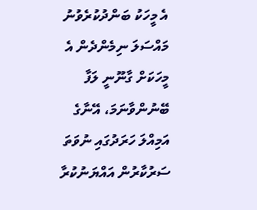އެ މީހަކު ބަންދުކުރެވުނު މައްސަލަ ނިމެންދެން އެ މީހަކަށް ގާނޫނީ ލަފާ ބޭނުންވާނަމަ، އޭނާގެ އަމިއްލަ ހަރަދުގައި ނުވަތަ ސަރުކާރުން އައްޔަނުކުރާ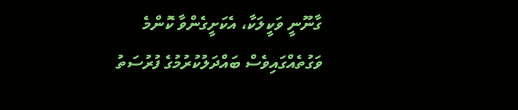ގާނޫނީ ވަކީލަކާ، އެކަށީގެންވާ ކޮންމެ ވަގުތެއްގައިވެސް ބައްދަލުކުރުމުގެ ފުރުސަތު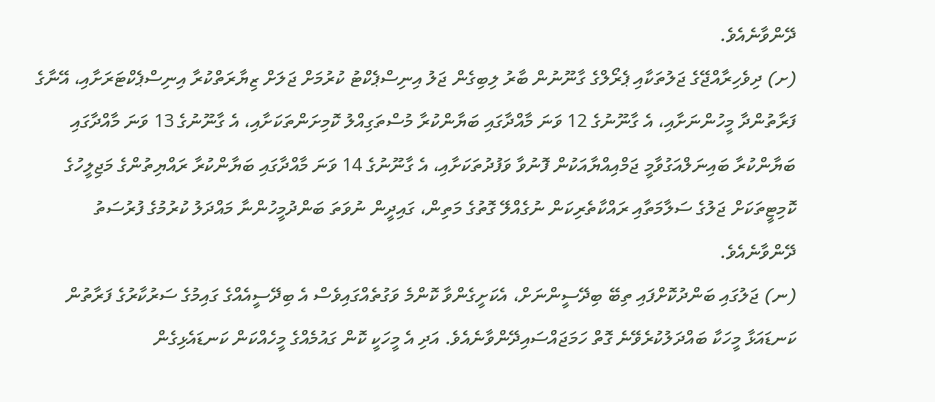ދޭންވާނެއެވެ.
(ށ) ދިވެހިރާއްޖޭގެ ޖަލުތަކާއި ޕެރޯލްގެ ގާނޫނުން ބާރު ލިބިގެން ޖަލު އިނިސްޕެކްޓު ކުރުމަށް ޖަލަށް ޒިޔާރަތްކުރާ އިނިސްޕެކްޓަރަށާއި، އޭނާގެ ފަރާތުންދާ މީހުންނަށާއި، އެ ގާނޫނުގެ 12 ވަނަ މާއްދާގައި ބަޔާންކުރާ މުސްތަގިއްލު ކޮމިށަންތަކަށާއި، އެ ގާނޫނުގެ 13 ވަނަ މާއްދާގައި ބަޔާންކުރާ ބައިނަލްއަގުވާމީ ޖަމްއިއްޔާއަކުން ފޮނުވާ ވަފުދުތަކަށާއި، އެ ގާނޫނުގެ 14 ވަނަ މާއްދާގައި ބަޔާންކުރާ ރައްޔިތުންގެ މަޖިލީހުގެ ކޮމިޓީތަކަށް ޖަލުގެ ސަލާމަތާއި ރައްކާތެރިކަން ނުގެއްލޭ ގޮތުގެ މަތިން، ގައިދީން ނުވަތަ ބަންދުމީހުންނާ މައްދަލު ކުރުމުގެ ފުރުސަތު ދޭންވާނެއެވެ.
(ނ) ޖަލުގައި ބަންދުކޮށްފައި ތިބޭ ބިދޭސީންނަށް، އެކަށީގެންވާ ކޮންމެ ވަގުތެއްގައިވެސް އެ ބިދޭސީއެއްގެ ގައިމުގެ ސަރުކާރުގެ ފަރާތުން ކަނޑައަޅާ މީހަކާ ބައްދަލުކުރެވޭނެ ގޮތް ހަމަޖައްސައިދޭންވާނެއެވެ. އަދި އެ މީހަކީ ކޮން ގައުމެއްގެ މީހެއްކަން ކަނޑައެޅިގެން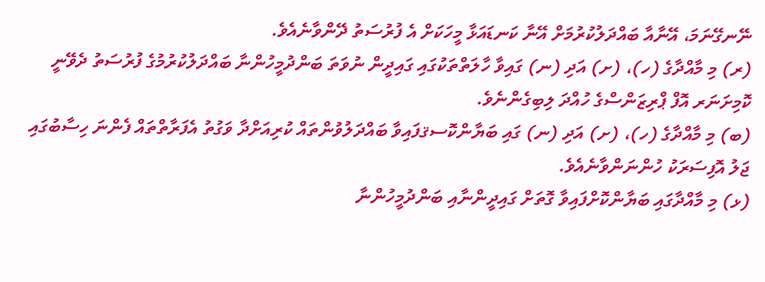ނޭނގޭނަމަ، އޭނާއާ ބައްދަލުކުރުމަށް އޭނާ ކަނޑައަޅާ މީހަކަށް އެ ފުރުސަތު ދޭންވާނެއެވެ.
(ރ) މި މާއްދާގެ (ހ)، (ށ) އަދި (ނ) ގައިވާ ހާލަތްތަކުގައި ގައިދީން ނުވަތަ ބަންދުމީހުންނާ ބައްދަލުކުރުމުގެ ފުރުސަތު ދެވޭނީ ކޮމިށަނަރ އޮފް ޕްރިޒަންސްގެ ހުއްދަ ލިބިގެންނެވެ.
(ބ) މި މާއްދާގެ (ހ)، (ށ) އަދި (ނ) ގައި ބަޔާންކޮސޤފައިވާ ބައްދަލުވުންތައް ކުރިއަށްދާ ވަގުތު އެފަރާތްތައް ފެންނަ ހިސާބުގައި ޖަލު އޮފިސަރަކު ހުންނަންވާނެއެވެ.
(ޅ) މި މާއްދާގައި ބަޔާންކޮށްފައިވާ ގޮތަށް ގައިދީންނާއި ބަންދުމީހުންނާ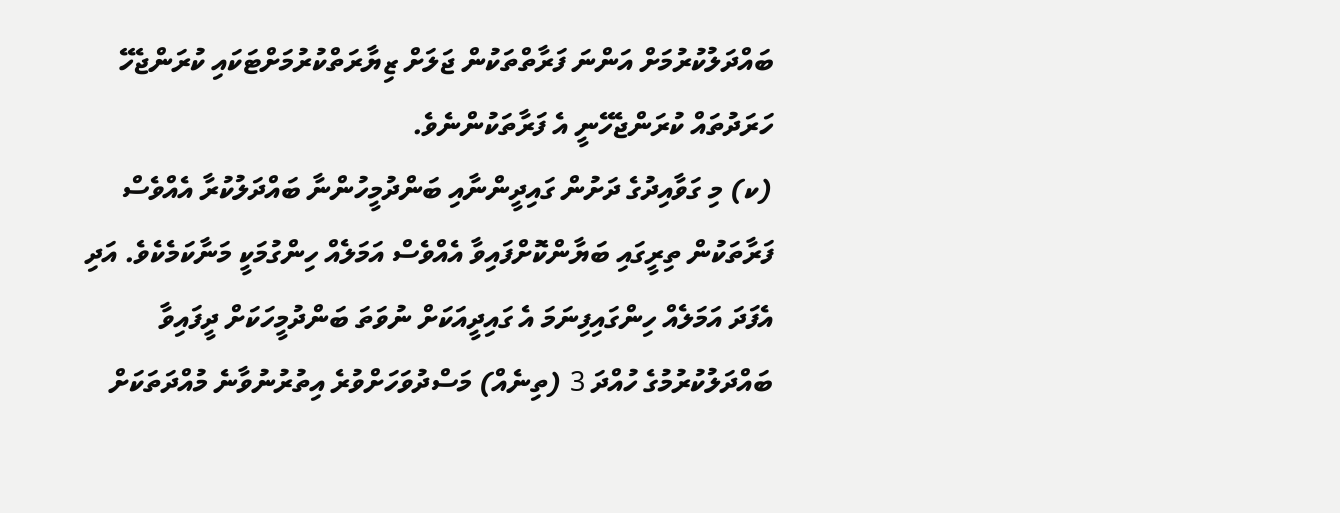ބައްދަލުކުރުމަށް އަންނަ ފަރާތްތަކުން ޖަލަށް ޒިޔާރަތްކުރުމަށްޓަކައި ކުރަންޖެހޭ ހަރަދުތައް ކުރަންޖެހޭނީ އެ ފަރާތަކުންނެވެ.
(ކ) މި ގަވާއިދުގެ ދަށުން ގައިދީންނާއި ބަންދުމީހުންނާ ބައްދަލުކުރާ އެއްވެސް ފަރާތަކުން ތިރީގައި ބަޔާންކޮށްފައިވާ އެއްވެސް އަމަލެއް ހިންގުމަކީ މަނާކަމެކެވެ. އަދި އެފަދަ އަމަލެއް ހިންގައިފިނަމަ އެ ގައިދީއަކަށް ނުވަތަ ބަންދުމީހަކަށް ދީފައިވާ ބައްދަލުކުރުމުގެ ހުއްދަ 3 (ތިނެއް) މަސްދުވަހަށްވުރެ އިތުރުނުވާނެ މުއްދަތަކަށް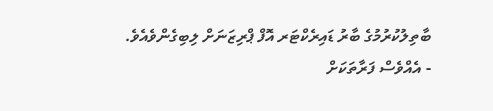ބާތިލުކުރުމުގެ ބާރު ޑައިރެކްޓަރ އޮފް ޕްރިޒަނަށް ލިބިގެންވެއެވެ.
- އެއްވެސް ފަރާތަކަށް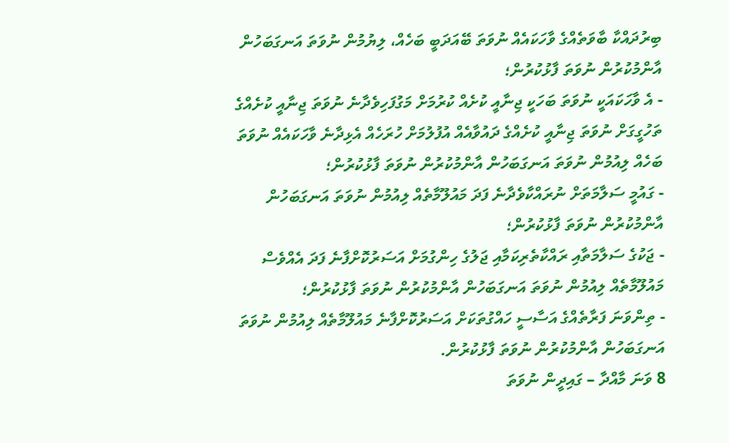ބިރުދައްކާ ބާވަތެއްގެ ވާހަކައެއް ނުވަތަ ބޭއަދަބީ ބަހެއް، ލިޔުމުން ނުވަތަ އަނގަބަހުން އާންމުކުރުން ނުވަތަ ފާޅުކުރުން؛
- އެ ވާހަކައަކީ ނުވަތަ ބަހަކީ ޖިނާއީ ކުށެއް ކުރުމަށް މަގުފަހިވެދާނެ ނުވަތަ ޖިނާއީ ކުށެއްގެ ތަހުގީގަށް ނުވަތަ ޖިނާއީ ކުށެއްގެ ދައުވާއެއް އުފުލުމަށް ހުރަހެއް އެޅިދާނެ ވާހަކައެއް ނުވަތަ ބަހެއް ލިއުމުން ނުވަތަ އަނގަބަހުން އާންމުކުރުން ނުވަތަ ފާޅުކުރުން؛
- ގައުމީ ސަލާމަތަށް ނުރައްކާވެދާނެ ފަދަ މައުލޫމާތެއް ލިއުމުން ނުވަތަ އަނގަބަހުން އާންމުކުރުން ނުވަތަ ފާޅުކުރުން؛
- ޖަކުގެ ސަލާމަތާއި ރައްކާތެރިކަމާއި ޖަލުގެ ހިންގުމަށް އަސަރުކޮށްފާނެ ފަދަ އެއްވެސް މައުލޫމާތެއް ލިއުމުން ނުވަތަ އަނގަބަހުން އާންމުކުރުން ނުވަތަ ފާޅުކުރުން؛
- ތިންވަނަ ފަރާތެއްގެ އަސާސީ ހައްގުތަކަށް އަސަރުކޮށްފާނެ މައުލޫމާތެއް ލިއުމުން ނުވަތަ އަނގަބަހުން އާންމުކުރުން ނުވަތަ ފާޅުކުރުން.
8 ވަނަ މާއްދާ – ގައިދީން ނުވަތަ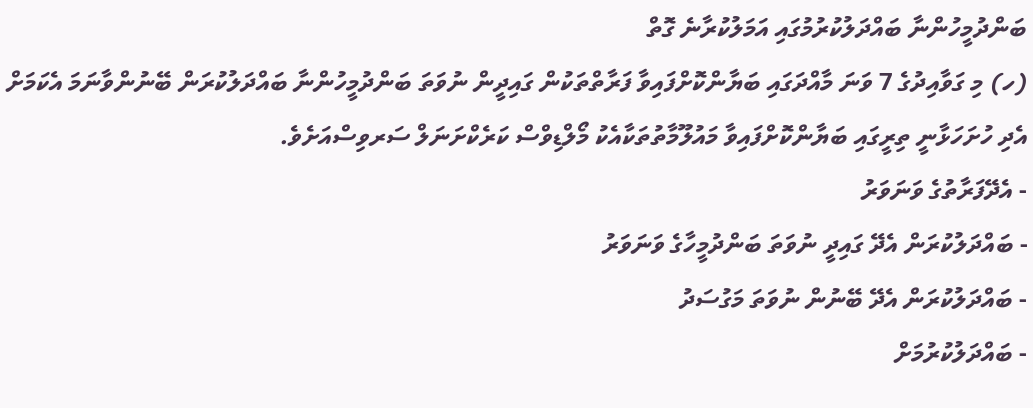ބަންދުމީހުންނާ ބައްދަލުކުރުމުގައި އަމަލުކުރާނެ ގޮތް
(ހ) މި ގަވާއިދުގެ 7 ވަނަ މާއްދަގައި ބަޔާންކޮށްފައިވާ ފަރާތްތަކުން ގައިދީން ނުވަތަ ބަންދުމީހުންނާ ބައްދަލުކުރަން ބޭނުންވާނަމަ އެކަމަށް އެދި ހުށަހަޅާނީ ތިރީގައި ބަޔާންކޮށްފައިވާ މައުލޫމާތުތަކާއެކު މޯލްޑިވްސް ކަރެކްށަނަލް ސަރވިސްއަށެވެ.
- އެދޭފަރާތުގެ ވަނަވަރު
- ބައްދަލުކުރަން އެދޭ ގައިދީ ނުވަތަ ބަންދުމީހާގެ ވަނަވަރު
- ބައްދަލުކުރަން އެދޭ ބޭނުން ނުވަތަ މަގުސަދު
- ބައްދަލުކުރުމަށް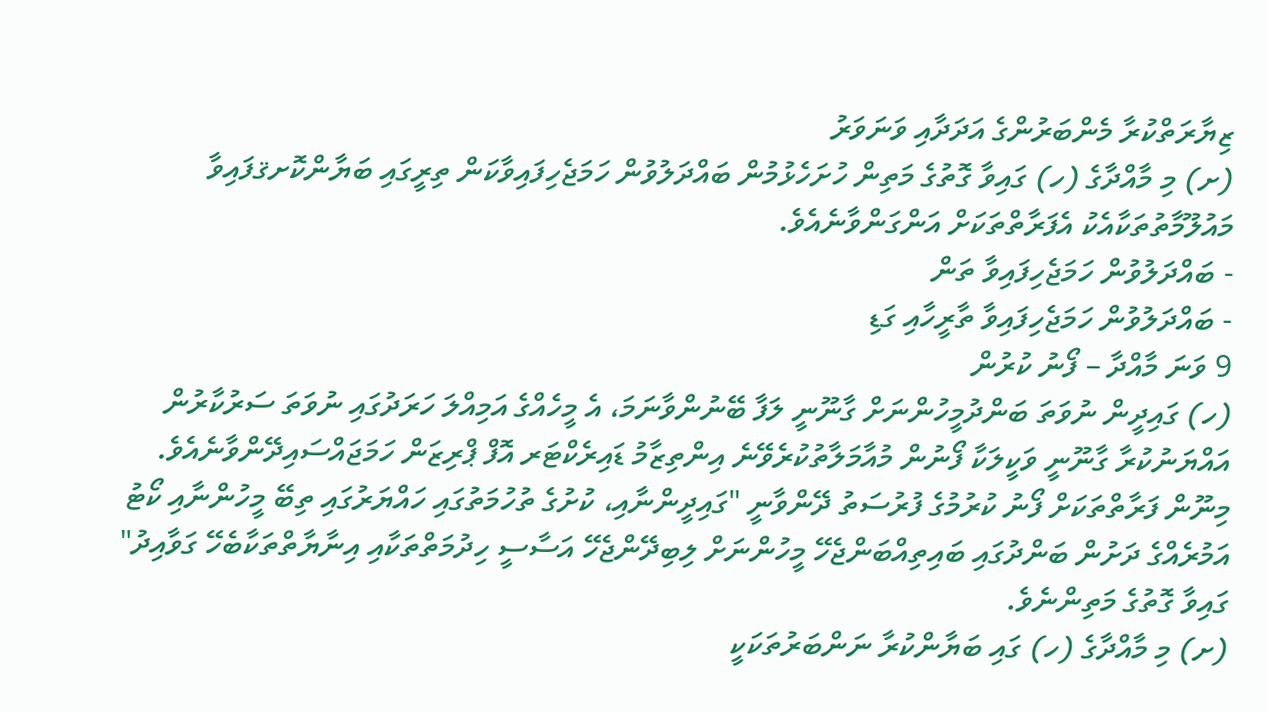ޒިޔާރަތްކުރާ މެންބަރުންގެ އަދަދާއި ވަނަވަރު
(ށ) މި މާއްދާގެ (ހ) ގައިވާ ގޮތުގެ މަތިން ހުށަހެޅުމުން ބައްދަލުވުން ހަމަޖެހިފައިވާކަން ތިރީގައި ބަޔާންކޮށޤފައިވާ މައުލޫމާތުތަކާއެކު އެފަރާތްތަކަށް އަންގަންވާނެއެވެ.
- ބައްދަލުވުން ހަމަޖެހިފައިވާ ތަން
- ބައްދަލުވުން ހަމަޖެހިފައިވާ ތާރީހާއި ގަޑި
9 ވަނަ މާއްދާ – ފޯނު ކުރުން
(ހ) ގައިދީން ނުވަތަ ބަންދުމީހުންނަށް ގާނޫނީ ލަފާ ބޭނުންވާނަމަ، އެ މީހެއްގެ އަމިއްލަ ހަރަދުގައި ނުވަތަ ސަރުކާރުން އައްޔަނުކުރާ ގާނޫނީ ވަކީލަކާ ފޯނުން މުއާމަލާތުކުރެވޭނެ އިންތިޒާމު ޑައިރެކްޓަރ އޮފް ޕްރިޒަން ހަމަޖައްސައިދޭންވާނެއެވެ. މިނޫން ފަރާތްތަކަށް ފޯނު ކުރުމުގެ ފުރުސަތު ދޭންވާނީ "ގައިދީންނާއި، ކުށުގެ ތުހުމަތުގައި ހައްޔަރުގައި ތިބޭ މީހުންނާއި ކޯޓު އަމުރެއްގެ ދަށުން ބަންދުގައި ބައިތިއްބަންޖެހޭ މީހުންނަށް ލިބިދޭންޖެހޭ އަސާސީ ހިދުމަތްތަކާއި އިނާޔާތްތަކާބެހޭ ގަވާއިދު" ގައިވާ ގޮތުގެ މަތިންނެވެ.
(ށ) މި މާއްދާގެ (ހ) ގައި ބަޔާންކުރާ ނަންބަރުތަކަކީ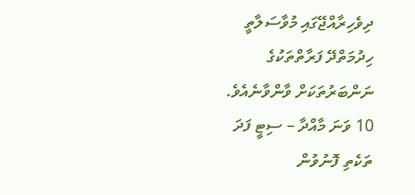ދިވެހިރާއްޖޭގައި މުވާސަލާތީ ހިދުމަތްދޭ ފަރާތްތަކުގެ ނަންބަރުތަކަށް ވާންވާނެއެވެ.
10 ވަނަ މާއްދާ – ސިޓީ ފަދަ ތަކެތި ފޮނުވުން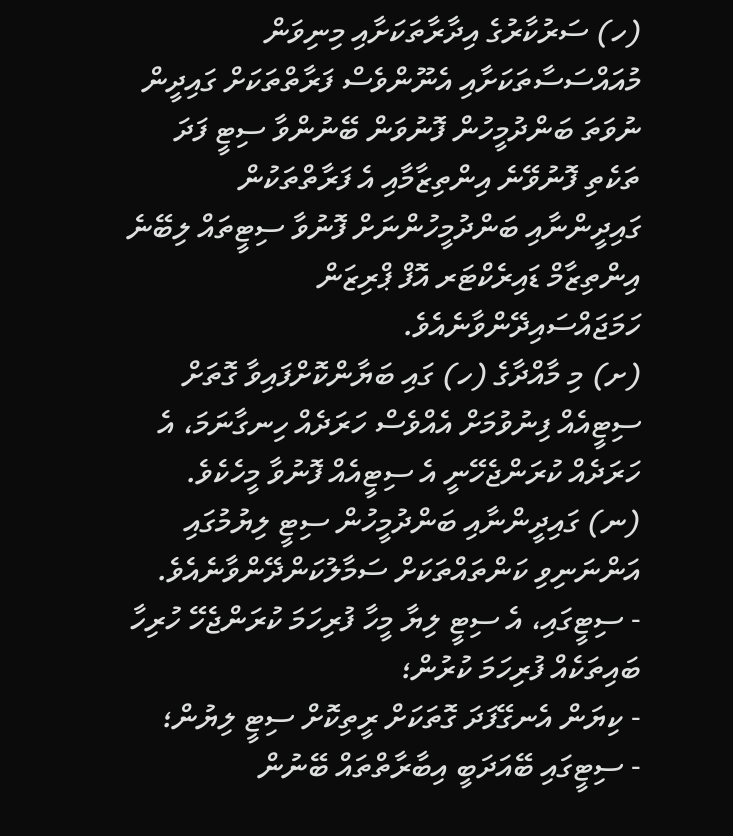(ހ) ސަރުކާރުގެ އިދާރާތަކަށާއި މިނިވަން މުއައްސަސާތަކަށާއި އެނޫންވެސް ފަރާތްތަކަށް ގައިދީން ނުވަތަ ބަންދުމީހުން ފޮނުވަން ބޭނުންވާ ސިޓީ ފަދަ ތަކެތި ފޮނުވޭނެ އިންތިޒާމާއި އެ ފަރާތްތަކުން ގައިދީންނާއި ބަންދުމީހުންނަށް ފޮނުވާ ސިޓީތައް ލިބޭނެ އިންތިޒާމް ޑައިރެކްޓަރ އޮފް ޕްރިޒަން ހަމަޖައްސައިދޭންވާނެއެވެ.
(ށ) މި މާއްދާގެ (ހ) ގައި ބަޔާންކޮށްފައިވާ ގޮތަށް ސިޓީއެއް ފިނުވުމަށް އެއްވެސް ހަރަދެއް ހިނގާނަމަ، އެ ހަރަދެއް ކުރަންޖެހޭނީ އެ ސިޓީއެއް ފޮނުވާ މީހެކެވެ.
(ނ) ގައިދީންނާއި ބަންދުމީހުން ސިޓީ ލިޔުމުގައި އަންނަނިވި ކަންތައްތަކަށް ސަމާލުކަންދޭންވާނެއެވެ.
- ސިޓީގައި، އެ ސިޓީ ލިޔާ މީހާ ފުރިހަމަ ކުރަންޖެހޭ ހުރިހާ ބައިތަކެއް ފުރިހަމަ ކުރުން؛
- ކިޔަން އެނގޭފަދަ ގޮތަކަށް ރީތިކޮށް ސިޓީ ލިޔުން؛
- ސިޓީގައި ބޭއަދަބީ އިބާރާތްތައް ބޭނުން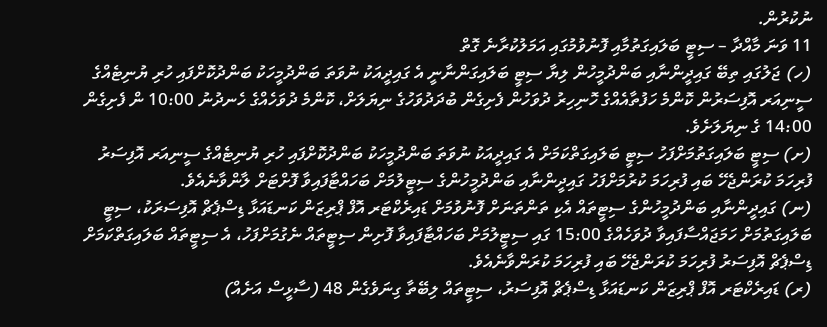ނުކުރުން.
11 ވަނަ މާއްދާ – ސިޓީ ބަލައިގަތުމާއި ފޮނުވުމުގައި އަމަލުކުރާނެ ގޮތް
(ހ) ޖަލުގައި ތިބޭ ގައިދީންނާއި ބަންދުމީހުން ލިޔާ ސިޓީ ބަލައިގަންނާނީ އެ ގައިދީއަކު ނުވަތަ ބަންދުމީހަކު ބަންދުކޮށްފައި ހުރި ޔުނިޓެއްގެ ސީނިއަރ އޮފިސަރުން ކޮންމެ ހަފުތާއެއްގެ ހޮނިހިރު ދުވަހުން ފެށިގެން ބުދަދުވަހުގެ ނިޔަލަށް، ކޮންމެ ދުވަހެއްގެ ހެނދުނު 10:00 ން ފެށިގެން 14:00 ގެ ނިޔަލަށެވެ.
(ށ) ސިޓީ ބަލައިގަތުމަށްފަހު ސިޓީ ބަލައިގަތްކަމަށް އެ ގައިދީއަކު ނުވަތަ ބަންދުމީހަކު ބަންދުކޮށްފައި ހުރި ޔުނިޓެއްގެ ސީނިއަރ އޮފިސަރު ފުރިހަމަ ކުރަންޖެހޭ ބައި ފުރިހަމަ ކުރުމަށްފަހު ގައިދީންނާއި ބަންދުމީހުންގެ ސިޓީލުމަށް ބަހައްޓާފައިވާ ފޮށްޓަށް ލާންވާނެއެވެ.
(ނ) ގައިދީންނާއި ބަންދުމީހުންގެ ސިޓީތައް އެކި ތަންތަނަށް ފޮނުވުމަށް ޑައިރެކްޓަރ އޮފް ޕްރިޒަން ކަނޑައަޅާ ޑިސްޕެޗް އޮފިސަރަކު، ސިޓީ ބަލައިގަތުމަށް ހަމަޖައްސާފައިވާ ދުވަހެއްގެ 15:00 ގައި ސިޓީލުމަށް ބަހައްޓާފައިވާ ފޮށިން ސިޓީތައް ނެގުމަށްފަހު، އެ ސިޓީތައް ބަލައިގަތްކަމަށް ޑިސްޕެޗް އޮފިސަރު ފުރިހަމަ ކުރަންޖެހޭ ބައި ފުރިހަމަ ކުރަންވާނެއެވެ.
(ރ) ޑައިރެކްޓަރ އޮފް ޕްރިޒަން ކަނޑައަޅާ ޑިސްޕެޗް އޮފިސަރު، ސިޓީތައް ލިބޭތާ ގިނަވެގެން 48 (ސާޅީސް އަށެއް)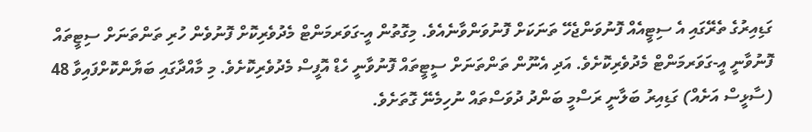ގަޑިއިރުގެ ތެރޭގައި އެ ސިޓީއެއް ފޮނުވަންޖެހޭ ތަނަކަށް ފޮނުވަންވާނެއެވެ. މިގޮތުން އީ-ގަވަރމަންޓް މެދުވެރިކޮށް ފޮނުވެން ހުރި ތަންތަނަށް ސިޓީތައް ފޮނުވާނީ އީ-ގަވަރމަންޓް މެދުވެރިކޮށެވެ. އަދި އެނޫން ތަންތަނަށް ސީޓީތައް ފޮނުވާނީ ހެޑް އޮފީސް މެދުވެރިކޮށެވެ. މި މާއްދާގައި ބަޔާންކޮށްފައިވާ 48 (ސާޅީސް އަށެއް) ގަޑިއިރު ބަލާނީ ރަސްމީ ބަންދު ދުވަސްތައް ނުހިމެނޭ ގޮތަށެވެ.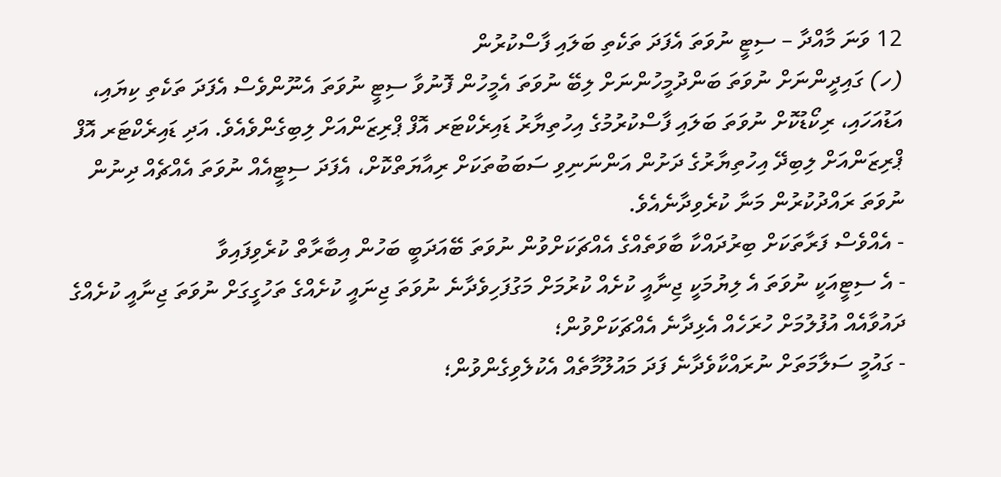12 ވަނަ މާއްދާ – ސިޓީ ނުވަތަ އެފަދަ ތަކެތި ބަލައި ފާސްކުރުން
(ހ) ގައިދީންނަށް ނުވަތަ ބަންދުމީހުންނަށް ލިބޭ ނުވަތަ އެމީހުން ފޮނުވާ ސިޓީ ނުވަތަ އެނޫންވެސް އެފަދަ ތަކެތި ކިޔައި، އަޑުއަހައި، ރިކޯޑުކޮށް ނުވަތަ ބަލައި ފާސްކުރުމުގެ އިހުތިޔާރު ޑައިރެކްޓަރ އޮފް ޕްރިޒަންއަށް ލިބިގެންވެއެވެ. އަދި ޑައިރެކްޓަރ އޮފް ޕްރިޒަންއަށް ލިބިދޭ އިހުތިޔާރުގެ ދަށުން އަންނަނިވި ސަބަބުތަކަށް ރިއާޔަތްކޮށް، އެފަދަ ސިޓީއެއް ނުވަތަ އެއްޗެއް ދިނުން ނުވަތަ ރައްދުކުރުން މަނާ ކުރެވިދާނެއެވެ.
- އެއްވެސް ފަރާތަކަށް ބިރުދައްކާ ބާވަތެއްގެ އެއްޗަކަށްވުން ނުވަތަ ބޭއަދަބީ ބަހުން އިބާރާތް ކުރެވިފައިވާ
- އެ ސިޓީއަކީ ނުވަތަ އެ ލިޔުމަކީ ޖިނާއީ ކުށެއް ކުރުމަށް މަގުފަހިވެދާނެ ނުވަތަ ޖިނައީ ކުށެއްގެ ތަހުގީގަށް ނުވަތަ ޖިނާއީ ކުށެއްގެ ދައުވާއެއް އުފުލުމަށް ހުރަހެއް އެޅިދާނެ އެއްޗަކަށްވުން؛
- ގައުމީ ސަލާމަތަށް ނުރައްކާވެދާނެ ފަދަ މައުލޫމާތެއް އެކުލެވިގެންވުން؛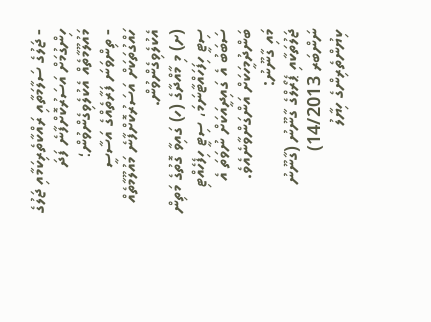- ޖަލުގެ ސަލާމަތާއި ރައްކާތެރިކަމާއި ޖަލުގެ ހިންގުމަށް އަސަރުކޮށްފާނެ ފަދަ މައުލޫމާތެއް އެކުލެވިގެންވުން؛
- ތިންވަނަ ފަރާތެއްގެ އަސާސީ ހައްގުތަކަށް އަސަރުކޮށްފާނެ މައުލޫމާތެއް އެކުލެވިގެންވުން.
(ށ) މި މާއްދާގެ (ހ) ގައިވާ ގޮތުގެ މަތިން ސިޓީ ހިފަހައްޓާނަމަ، ސިޓީ ހިފެހެއްޓި ސަބަބު އެ ގައިދީއަކަށް ނުވަތަ އެ ބަންދުމީހަކަށް އަންގަންވާނެއެވެ.
މައި ގާނޫނު:
ޖަލުތަކާއި ޕެރޯލްގެ ގާނޫނު (ގާނޫނު ނަންބަރ 14/2013)
ކިޔުންތެރިންގެ ހިޔާލު